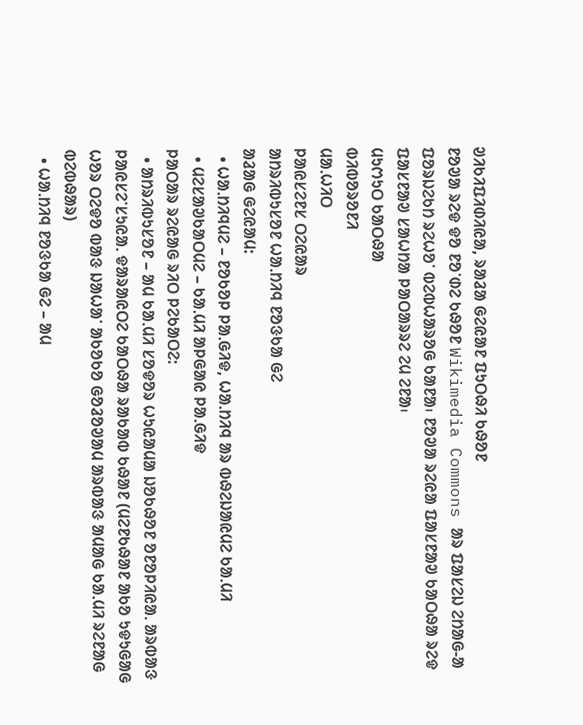ᱣᱤᱠᱤᱯᱤᱰᱤᱭᱟ, ᱨᱟᱲᱟ ᱜᱮᱭᱟᱱ ᱯᱩᱛᱷᱤ ᱠᱷᱚᱱ
ᱱᱚᱣᱟ ᱨᱮᱫ ᱫᱚ ᱱᱚᱸᱰᱮ ᱠᱷᱚᱱ Wikimedia Commons ᱟᱨ ᱯᱟᱥᱮᱡ ᱮᱴᱟᱜ-ᱟ ᱯᱚᱨᱡᱮᱠᱴ ᱨᱮᱦᱚᱸ ᱵᱮᱵᱦᱟᱨᱚᱜ ᱠᱟᱱᱟ᱾ ᱱᱚᱣᱟ ᱨᱮᱭᱟ ᱯᱟᱥᱱᱟᱣ ᱠᱟᱛᱷᱟ ᱨᱮᱫ ᱯᱟᱥᱱᱟᱣ ᱥᱟᱦᱴᱟ ᱞᱟᱛᱟᱨᱨᱮ ᱮᱢ ᱮᱱᱟ᱾
ᱢᱩᱬᱩᱛ ᱠᱟᱛᱷᱟ
ᱵᱤᱵᱚᱨᱚᱱᱤ
ᱢᱟᱹᱦᱤᱛ
ᱞᱟᱭᱥᱮᱱᱥ ᱛᱮᱭᱟᱨ
ᱟᱴᱨᱤᱵᱩᱥᱚᱱ ᱦᱟᱹᱴᱤᱧ ᱱᱚᱝᱠᱟ ᱜᱮ
ᱟᱲᱟᱜ ᱜᱮᱭᱟᱢ:
  • ᱦᱟᱹᱴᱤᱧᱢᱮ – ᱱᱚᱠᱚᱞ ᱞᱟᱹᱜᱤᱫ, ᱦᱟᱹᱴᱤᱧ ᱟᱨ ᱵᱷᱮᱡᱟᱭᱢᱮ ᱠᱟᱹᱢᱤ
  • ᱢᱮᱥᱟᱣᱠᱟᱛᱢᱮ – ᱠᱟᱹᱢᱤ ᱟᱞᱜᱟᱭ ᱞᱟᱹᱜᱤᱫ
ᱞᱟᱛᱟᱨ ᱨᱮᱭᱟᱜ ᱨᱤᱛ ᱞᱮᱠᱟᱛᱮ:
  • ᱟᱴᱨᱤᱵᱩᱥᱚᱱ – ᱟᱢ ᱠᱟᱹᱢᱤ ᱥᱚᱫᱚᱨ ᱦᱩᱭᱟᱢᱟ ᱡᱚᱠᱷᱚᱱ ᱚᱱᱚᱞᱤᱭᱟᱹ ᱟᱨᱵᱟᱝ ᱞᱟᱭᱥᱮᱸᱥᱩᱭᱟᱹ ᱫᱟᱨᱟᱭᱛᱮ ᱠᱟᱛᱷᱟ ᱨᱟᱠᱟᱵ ᱠᱷᱟᱱ (ᱢᱮᱱᱠᱷᱟᱱ ᱟᱠᱚ ᱩᱫᱩᱜᱟᱜ ᱦᱚᱨ ᱛᱮᱫᱚ ᱵᱟᱝ ᱡᱟᱦᱟᱸ ᱟᱠᱚᱠᱚ ᱜᱚᱲᱚᱣᱟᱢ ᱟᱨᱵᱟᱝ ᱟᱢᱟᱜ ᱠᱟᱹᱢᱤ ᱨᱮᱱᱟᱜ ᱵᱮᱵᱷᱟᱨ)
  • ᱦᱟᱹᱴᱤᱧ ᱱᱚᱝᱠᱟ ᱜᱮ – ᱟᱢ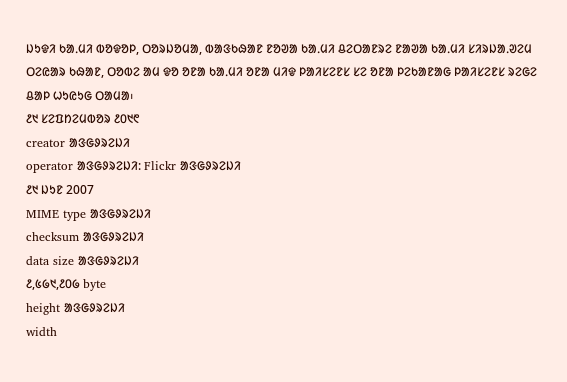ᱡᱩᱫᱤ ᱠᱟᱹᱢᱤ ᱵᱚᱫᱚᱞ, ᱛᱚᱨᱡᱚᱢᱟ, ᱵᱟᱝᱠᱷᱟᱱ ᱱᱚᱣᱟ ᱠᱟᱹᱢᱤ ᱪᱮᱛᱟᱱᱨᱮ ᱱᱟᱣᱟ ᱠᱟᱹᱢᱤ ᱥᱤᱨᱡᱟᱹᱣᱮᱢ ᱛᱮᱭᱟᱨ ᱠᱷᱟᱱ, ᱛᱚᱵᱮ ᱟᱢ ᱫᱚ ᱚᱱᱟ ᱠᱟᱹᱢᱤ ᱚᱱᱟ ᱢᱤᱫ ᱞᱟᱤᱥᱮᱱᱥ ᱥᱮ ᱚᱱᱟ ᱞᱮᱠᱟᱱᱟᱜ ᱞᱟᱤᱥᱮᱱᱥ ᱨᱮᱜᱮ ᱪᱟᱞ ᱦᱩᱭᱩᱜ ᱛᱟᱢᱟ᱾
᱒᱑ ᱥᱮᱯᱴᱮᱢᱵᱚᱨ ᱒᱐᱑᱖
creator ᱟᱝᱜᱽᱨᱮᱡᱤ
operator ᱟᱝᱜᱽᱨᱮᱡᱤ: Flickr ᱟᱝᱜᱽᱨᱮᱡᱤ
᱒᱑ ᱡᱩᱱ 2007
MIME type ᱟᱝᱜᱽᱨᱮᱡᱤ
checksum ᱟᱝᱜᱽᱨᱮᱡᱤ
data size ᱟᱝᱜᱽᱨᱮᱡᱤ
᱒,᱕᱙᱑,᱒᱐᱙ byte
height ᱟᱝᱜᱽᱨᱮᱡᱤ
width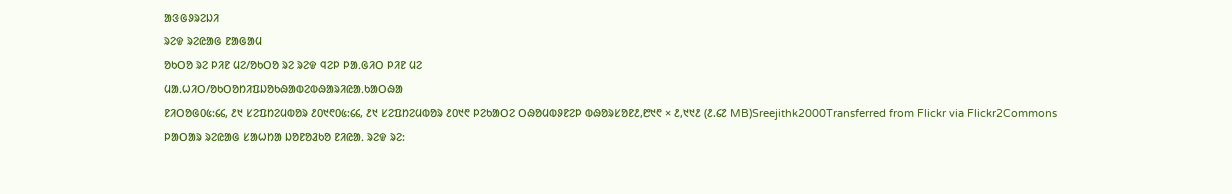ᱟᱝᱜᱽᱨᱮᱡᱤ
ᱨᱮᱫ ᱨᱮᱭᱟᱜ ᱱᱟᱜᱟᱢ
ᱚᱠᱛᱚ ᱨᱮ ᱞᱤᱱ ᱢᱮ/ᱚᱠᱛᱚ ᱨᱮ ᱨᱮᱫ ᱧᱮᱞ ᱞᱟᱹᱜᱤᱛ ᱞᱤᱱ ᱢᱮ
ᱢᱟᱹᱦᱤᱛ/ᱚᱠᱛᱚᱴᱤᱯᱡᱚᱠᱷᱟᱵᱮᱵᱷᱟᱨᱤᱭᱟᱹᱠᱟᱛᱷᱟ
ᱱᱤᱛᱚᱜ᱐᱕:᱔᱔, ᱒᱑ ᱥᱮᱯᱴᱮᱢᱵᱚᱨ ᱒᱐᱑᱖᱐᱕:᱔᱔, ᱒᱑ ᱥᱮᱯᱴᱮᱢᱵᱚᱨ ᱒᱐᱑᱖ ᱞᱮᱠᱟᱛᱮ ᱛᱷᱚᱢᱵᱽᱱᱮᱞ ᱵᱷᱚᱨᱥᱚᱱ᱒,᱘᱑᱖ × ᱒,᱑᱑᱒ (᱒.᱔᱗ MB)Sreejithk2000Transferred from Flickr via Flickr2Commons
ᱞᱟᱛᱟᱨ ᱨᱮᱭᱟᱜ ᱥᱟᱦᱴᱟ ᱡᱚᱱᱚᱲᱠᱚ ᱱᱤᱭᱟᱹ ᱨᱮᱫ ᱨᱮ: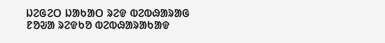ᱡᱮᱜᱮᱛ ᱡᱟᱠᱟᱛ ᱨᱮᱫ ᱵᱮᱵᱷᱟᱨᱟᱜ
ᱱᱚᱶᱟ ᱨᱮᱫᱠᱚ ᱵᱮᱵᱷᱟᱨᱟᱠᱟᱫ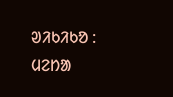ᱣᱤᱠᱤᱠᱚ :
ᱢᱮᱴᱟ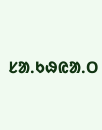ᱥᱟᱹᱠᱷᱭᱟᱹᱛ